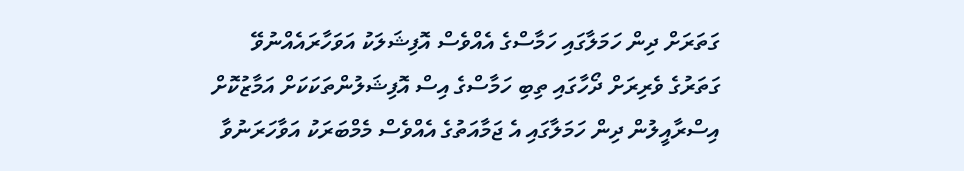ގަތަރަށް ދިން ހަމަލާގައި ހަމާސްގެ އެއްވެސް އޮފިޝަލަކު އަވަހާރައެއްނުވޭ
ގަތަރުގެ ވެރިރަށް ދޯހާގައި ތިބި ހަމާސްގެ އިސް އޮފިޝަލުންތަކަކަށް އަމާޒުކޮށް އިސްރާއީލުން ދިން ހަމަލާގައި އެ ޖަމާއަތުގެ އެއްވެސް މެމްބަރަކު އަވާހަރަނުވާ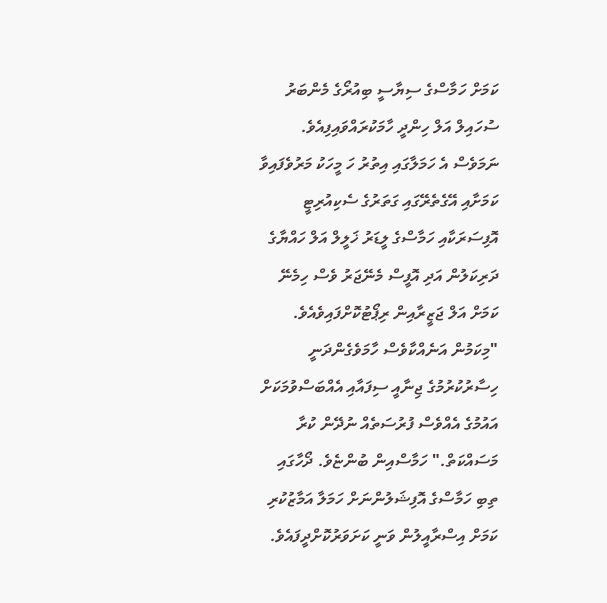ކަމަށް ހަމާސްގެ ސިޔާސީ ބިއުރޯގެ މެންބަރު ސުހައިލް އަލް ހިންދީ ހާމަކުރައްވައިފިއެވެ. ނަމަވެސް އެ ހަމަލާގައި އިތުރު ހަ މީހަކު މަރުވެފައިވާ ކަމަށާއި އޭގެތެރޭގައި ގަތަރުގެ ސެކިއުރިޓީ އޮފިސަރަކާއި ހަމާސްގެ ލީޑަރު ޚަލީލް އަލް ހައްޔާގެ ދަރިކަލުން އަދި އޮފީސް މެނޭޖަރު ވެސް ހިމެނޭ ކަމަށް އަލް ޖަޒީރާއިން ރިޕޯޓުކޮށްފައިވެއެވެ. "މިކަމުން އަނެއްކާވެސް ހާމަވެގެންދަނީ ހިސާރުކުރުމުގެ ޖިނާއީ ސިފައާއި އެއްބަސްވުމަކަށް އައުމުގެ އެއްވެސް ފުރުސަތެއް ނުދޭން ކުރާ މަސައްކަތް." ހަމާސްއިން ބުންޏެވެ. ދޯހާގައި ތިބި ހަމާސްގެ އޮފިޝަލުންނަށް ހަމަލާ އަމާޒުކުރި ކަމަށް އިސްރާއީލުން ވަނީ ކަށަވަރުކޮށްދީފައެވެ.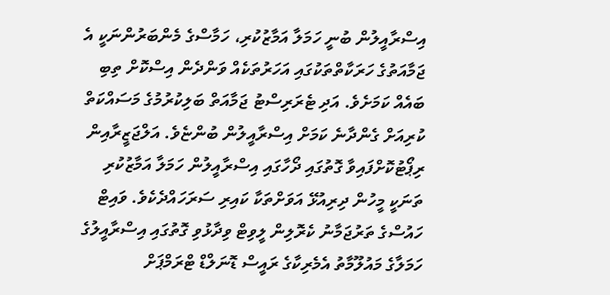އިސްރާއީލުން ބުނީ ހަމަލާ އަމާޒުކުރި، ހަމާސްގެ މެންބަރުންނަކީ އެ ޖަމާއަތުގެ ހަރަކާތްތަކުގައި އަހަރުތަކެއް ވަންދެން އިސްކޮށް ތިބި ބައެއް ކަމަށެވެ. އަދި ޓެރަރިސްޓު ޖަމާއަތް ބަލިކުރުމުގެ މަސައްކަތް ކުރިއަށް ގެންދާނެ ކަމަށް އިސްރާއީލުން ބުންޏެވެ. އަލްޖަޒީރާއިން ރިޕޯޓުކޮށްފައިވާ ގޮތުގައި ދޯހާގައި އިސްރާއީލުން ހަމަލާ އަމާޒުކުރި ތަނަކީ މީހުން ދިރިއުޅޭ އަވަށްތަކާ ކައިރި ސަރަހައްދެކެވެ. ވައިޓް ހައުސްގެ ތަރުޖަމާނު ކެރޮލިން ލީވިޓް ވިދާޅުވި ގޮތުގައި އިސްރާއީލުގެ ހަމަލާގެ މައުލޫމާތު އެމެރިކާގެ ރައީސް ޑޮނަލްޑް ޓްރަމްޕަށް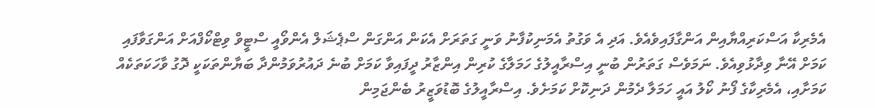އެމެރިކާ އަސްކަރިއްޔާއިން އަންގާފައިވެއެވެ. އަދި އެ ވަގުތު އެމަނިކުފާނު ވަނީ ގަތަރަށް އެކަން އަންގަން ސްޕެޝަލް އެންވޯއީ ސްޓީވް ވިޓްކޯފްއަށް އަންގަވާފައި ކަމަށް އޭނާ ވިދާޅުވިއެވެ. ނަމަވެސް ގަތަރުން ބުނީ އިސްރާއީލުގެ ހަމަލާގެ ކުރިން އިންޒާރު ދީފައިވާ ކަމަށް ބުނެ ދައުރުވަމުންދާ ބަޔާންތަކަކީ ދޮގު ވާހަކަތަކެއް ކަމަށާއި، އެމެރިކާގެ ފޯނު ކޯލު އައީ ހަމަލާ ދެމުން ދަނިކޮށް ކަމަށެވެ. އިސްރާއީލުގެ ބޮޑުވަޒީރު ބެންޖަމިން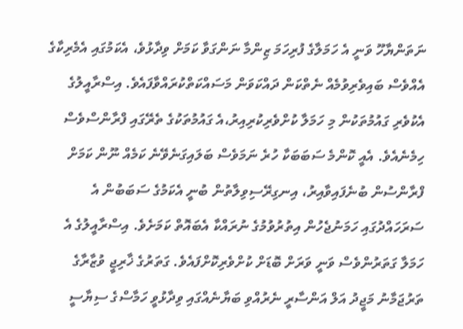ނަތަންޔާހޫ ވަނީ އެ ހަމަލާގެ ފުރިހަމަ ޒިންމާ ނަންގަވާ ކަމަށް ވިދާޅުވެ، އެކަމުގައި އެމެރިކާގެ އެއްވެސް ބައިވެރިވުމެއް ނެތްކަން ދައްކަވަން މަސައްކަތްކުރައްވާފައެވެ. އިސްރާއީލުގެ އެކުވެރި ގައުމުތަކުން މި ހަމަލާ ކުށްވެރިކުރިއިރު،އެ ގައުމުތަކުގެ ތެރޭގައި ފްރާންސްވެސް ހިމެނެއެވެ. އެއީ ކޮންމެ ސަބަބަކާ ހުރެ ނަމަވެސް ބަލައިގަނެވޭނެ ކަމެއް ނޫން ކަމަށް ފްރާންސުން ބުނެފައިވާއިރު، އިނގިރޭސިވިލާތުން ބުނީ އެކަމުގެ ސަބަބުން އެ ސަރަހައްދުގައި ހަމަނުޖެހުން އިތުރުވުމުގެ ނުރައްކާ އެބައޮތް ކަމަށެވެ. އިސްރާއީލުގެ އެ ހަމަލާ ގަތަރުންވެސް ވަނީ ވަރަށް ބޮޑަށް ކުށްވެރިކޮށްފައެވެ. ގަތަރުގެ ޚާރިޖީ ވުޒާރާގެ ތަރުޖަމާނު މަޖީދު އަލް އަންސާރީ ނެރުއްވި ބަޔާނެއްގައި ވިދާޅުވީ ހަމާސްގެ ސިޔާސީ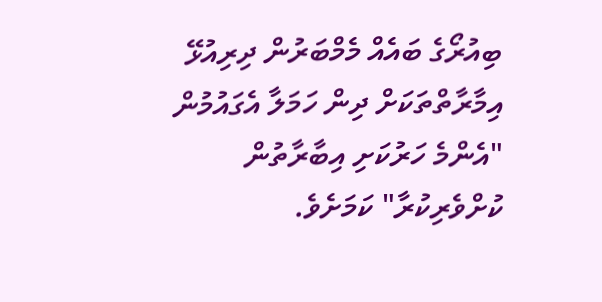ބިއުރޯގެ ބައެއް މެމްބަރުން ދިރިއުޅޭ އިމާރާތްތަކަށް ދިން ހަމަލާ އެގައުމުން "އެންމެ ހަރުކަށި އިބާރާތުން ކުށްވެރިކުރާ" ކަމަށެވެ.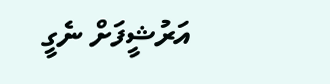އަރުޝީފަށް ނެގީ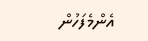އެންމެފަހުން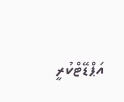އަޕްޑޭޓްކުރީ